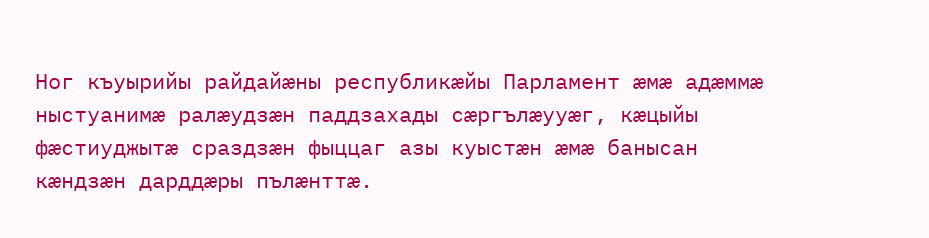Ног къуырийы райдайæны республикæйы Парламент æмæ адæммæ ныстуанимæ ралæудзæн паддзахады сæргълæууæг, кæцыйы  фæстиуджытæ сраздзæн фыццаг азы куыстæн æмæ банысан кæндзæн дарддæры пълæнттæ.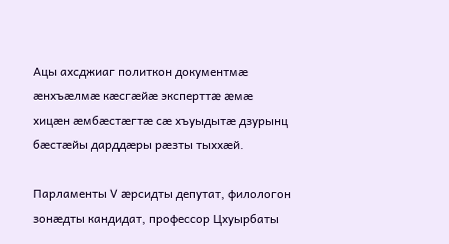Ацы ахсджиаг политкон документмæ æнхъæлмæ кæсгæйæ эксперттæ æмæ хицæн æмбæстæгтæ сæ хъуыдытæ дзурынц бæстæйы дарддæры рæзты тыххæй.

Парламенты V æрсидты депутат, филологон зонæдты кандидат, профессор Цхуырбаты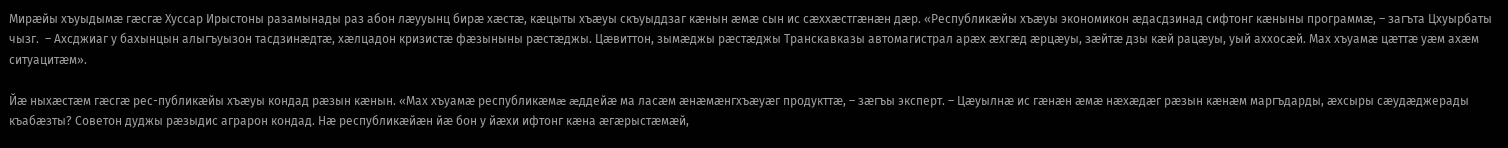Мирæйы хъуыдымæ гæсгæ Хуссар Ирыстоны разамынады раз абон лæууынц бирæ хæстæ, кæцыты хъæуы скъуыддзаг кæнын æмæ сын ис сæххæстгæнæн дæр. «Республикæйы хъæуы экономикон æдасдзинад сифтонг кæныны программæ, – загъта Цхуырбаты чызг.  – Ахсджиаг у бахынцын алыгъуызон тасдзинæдтæ, хæлцадон кризистæ фæзыныны рæстæджы. Цæвиттон, зымæджы рæстæджы Транскавказы автомагистрал арæх æхгæд æрцæуы, зæйтæ дзы кæй рацæуы, уый аххосæй. Мах хъуамæ цæттæ уæм ахæм ситуацитæм».

Йæ ныхæстæм гæсгæ рес-публикæйы хъæуы кондад рæзын кæнын. «Мах хъуамæ республикæмæ æддейæ ма ласæм æнæмæнгхъæуæг продукттæ, – зæгъы эксперт. – Цæуылнæ ис гæнæн æмæ нæхæдæг рæзын кæнæм маргъдарды, æхсыры сæудæджерады къабæзты? Советон дуджы рæзыдис аграрон кондад. Нæ республикæйæн йæ бон у йæхи ифтонг кæна æгæрыстæмæй,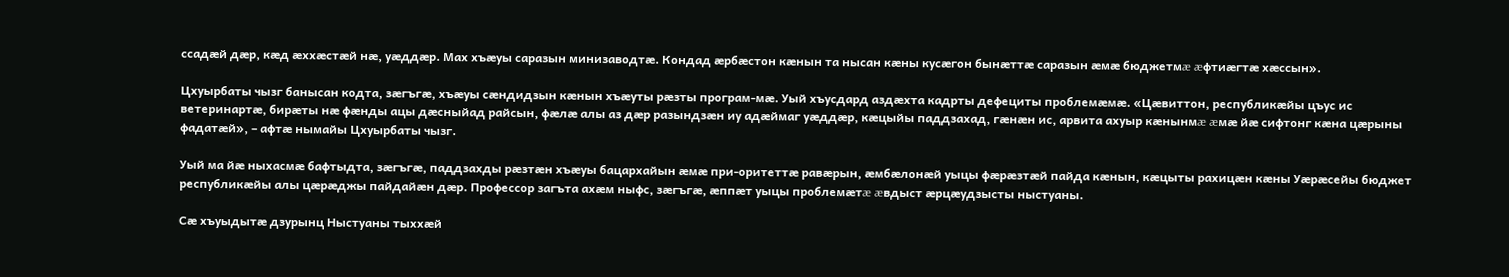ссадæй дæр, кæд æххæстæй нæ, уæддæр. Мах хъæуы саразын минизаводтæ. Кондад æрбæстон кæнын та нысан кæны кусæгон бынæттæ саразын æмæ бюджетмæ æфтиæгтæ хæссын».

Цхуырбаты чызг банысан кодта, зæгъгæ, хъæуы сæндидзын кæнын хъæуты рæзты програм-мæ. Уый хъусдард аздæхта кадрты дефециты проблемæмæ. «Цæвиттон, республикæйы цъус ис ветеринартæ, бирæты нæ фæнды ацы дæсныйад райсын, фæлæ алы аз дæр разындзæн иу адæймаг уæддæр, кæцыйы паддзахад, гæнæн ис, арвита ахуыр кæнынмæ æмæ йæ сифтонг кæна цæрыны фадатæй», – афтæ нымайы Цхуырбаты чызг.

Уый ма йæ ныхасмæ бафтыдта, зæгъгæ, паддзахды рæзтæн хъæуы бацархайын æмæ при-оритеттæ равæрын, æмбæлонæй уыцы фæрæзтæй пайда кæнын, кæцыты рахицæн кæны Уæрæсейы бюджет республикæйы алы цæрæджы пайдайæн дæр. Профессор загъта ахæм ныфс, зæгъгæ, æппæт уыцы проблемæтæ æвдыст æрцæудзысты ныстуаны.

Сæ хъуыдытæ дзурынц Ныстуаны тыххæй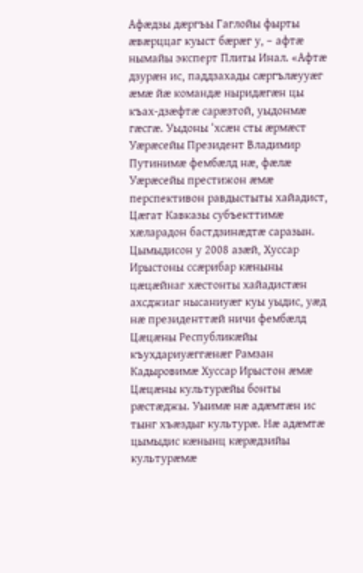Афæдзы дæргъы Гаглойы фырты æвæрццаг куыст бæрæг у, – афтæ нымайы эксперт Плиты Инал. «Афтæ дзурæн ис, паддзахады сæргълæууæг æмæ йæ командæ ныридæгæн цы къах-дзæфтæ сарæзтой, уыдонмæ гæсгæ. Уыдоны ‘хсæн сты æрмæст Уæрæсейы Президент Владимир Путинимæ фембæлд нæ, фæлæ Уæрæсейы престижон æмæ перспективон равдыстыты хайадист, Цæгат Кавказы субъекттимæ хæларадон бастдзинæдтæ саразын. Цымыдисон у 2008 азæй, Хуссар Ирыстоны ссæрибар кæныны цæцæйнаг хæстонты хайадистæн ахсджиаг нысаниуæг куы уыдис, уæд нæ президенттæй ничи фембæлд Цæцæны Республикæйы къухдариуæггæнæг Рамзан Кадыровимæ Хуссар Ирыстон æмæ Цæцæны культурæйы бонты рæстæджы. Уыимæ нæ адæмтæн ис тынг хъæздыг культурæ. Нæ адæмтæ цымыдис кæнынц кæрæдзийы культурæмæ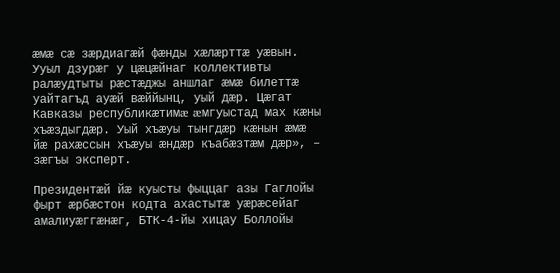æмæ сæ зæрдиагæй фæнды хæлæрттæ уæвын. Ууыл дзурæг у цæцæйнаг коллективты ралæудтыты рæстæджы аншлаг æмæ билеттæ уайтагъд ауæй вæййынц, уый дæр. Цæгат Кавказы республикæтимæ æмгуыстад мах кæны хъæздыгдæр. Уый хъæуы тынгдæр кæнын æмæ йæ рахæссын хъæуы æндæр къабæзтæм дæр», – зæгъы эксперт.

Президентæй йæ куысты фыццаг азы Гаглойы фырт æрбæстон кодта ахастытæ уæрæсейаг амалиуæггæнæг, БТК-4-йы хицау Боллойы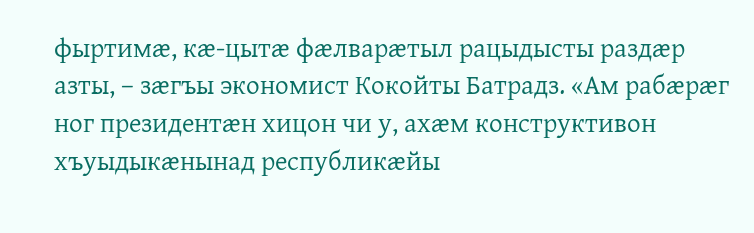фыртимæ, кæ-цытæ фæлварæтыл рацыдысты раздæр азты, – зæгъы экономист Кокойты Батрадз. «Ам рабæрæг ног президентæн хицон чи у, ахæм конструктивон хъуыдыкæнынад республикæйы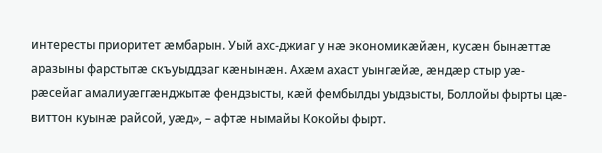интересты приоритет æмбарын. Уый ахс-джиаг у нæ экономикæйæн, кусæн бынæттæ аразыны фарстытæ скъуыддзаг кæнынæн. Ахæм ахаст уынгæйæ, æндæр стыр уæ-рæсейаг амалиуæггæнджытæ фендзысты, кæй фембылды уыдзысты, Боллойы фырты цæ-виттон куынæ райсой, уæд», – афтæ нымайы Кокойы фырт.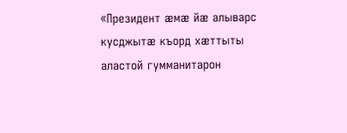«Президент æмæ йæ алыварс кусджытæ къорд хæттыты аластой гумманитарон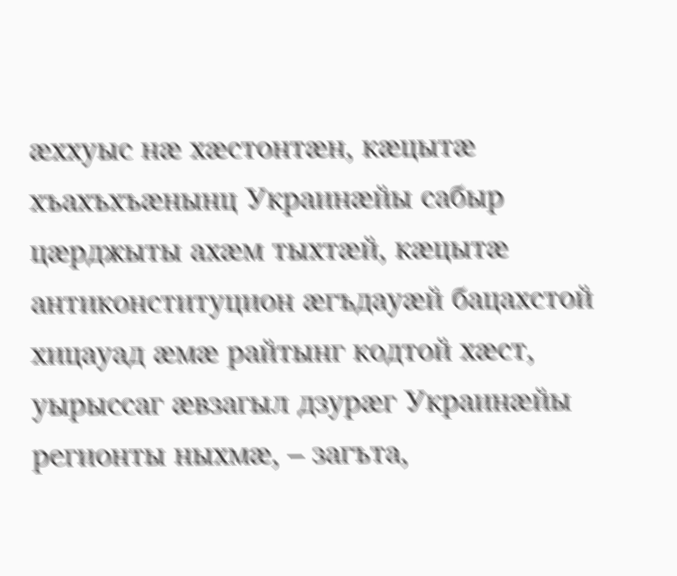æххуыс нæ хæстонтæн, кæцытæ хъахъхъæнынц Украинæйы сабыр цæрджыты ахæм тыхтæй, кæцытæ антиконституцион æгъдауæй бацахстой хицауад æмæ райтынг кодтой хæст, уырыссаг æвзагыл дзурæг Украинæйы регионты ныхмæ, – загъта,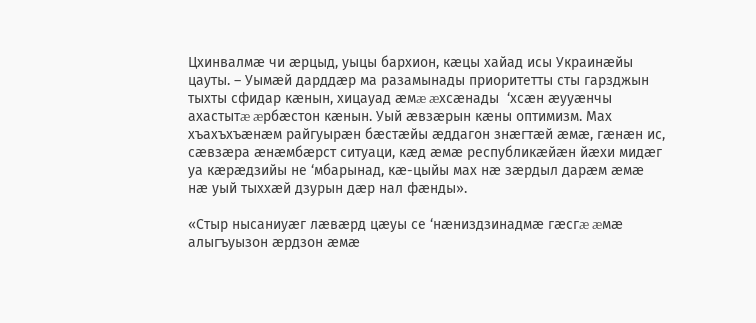Цхинвалмæ чи æрцыд, уыцы бархион, кæцы хайад исы Украинæйы цауты. – Уымæй дарддæр ма разамынады приоритетты сты гарзджын тыхты сфидар кæнын, хицауад æмæ æхсæнады  ‘хсæн æууæнчы ахастытæ æрбæстон кæнын. Уый æвзæрын кæны оптимизм. Мах хъахъхъæнæм райгуырæн бæстæйы æддагон знæгтæй æмæ, гæнæн ис, сæвзæра æнæмбæрст ситуаци, кæд æмæ республикæйæн йæхи мидæг уа кæрæдзийы не ‘мбарынад, кæ-цыйы мах нæ зæрдыл дарæм æмæ нæ уый тыххæй дзурын дæр нал фæнды».

«Стыр нысаниуæг лæвæрд цæуы се ‘нæниздзинадмæ гæсгæ æмæ алыгъуызон æрдзон æмæ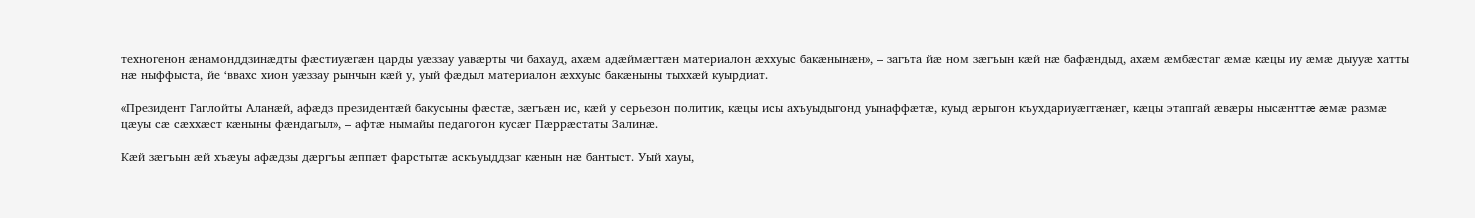техногенон æнамонддзинæдты фæстиуæгæн царды уæззау уавæрты чи бахауд, ахæм адæймæгтæн материалон æххуыс бакæнынæн», – загъта йæ ном зæгъын кæй нæ бафæндыд, ахæм æмбæстаг æмæ кæцы иу æмæ дыууæ хатты нæ ныффыста, йе ‘ввахс хион уæззау рынчын кæй у, уый фæдыл материалон æххуыс бакæныны тыххæй куырдиат.

«Президент Гаглойты Аланæй, афæдз президентæй бакусыны фæстæ, зæгъæн ис, кæй у серьезон политик, кæцы исы ахъуыдыгонд уынаффæтæ, куыд æрыгон къухдариуæггæнæг, кæцы этапгай æвæры нысæнттæ æмæ размæ цæуы сæ сæххæст кæныны фæндагыл», – афтæ нымайы педагогон кусæг Пæррæстаты Залинæ.

Кæй зæгъын æй хъæуы афæдзы дæргъы æппæт фарстытæ аскъуыддзаг кæнын нæ бантыст. Уый хауы,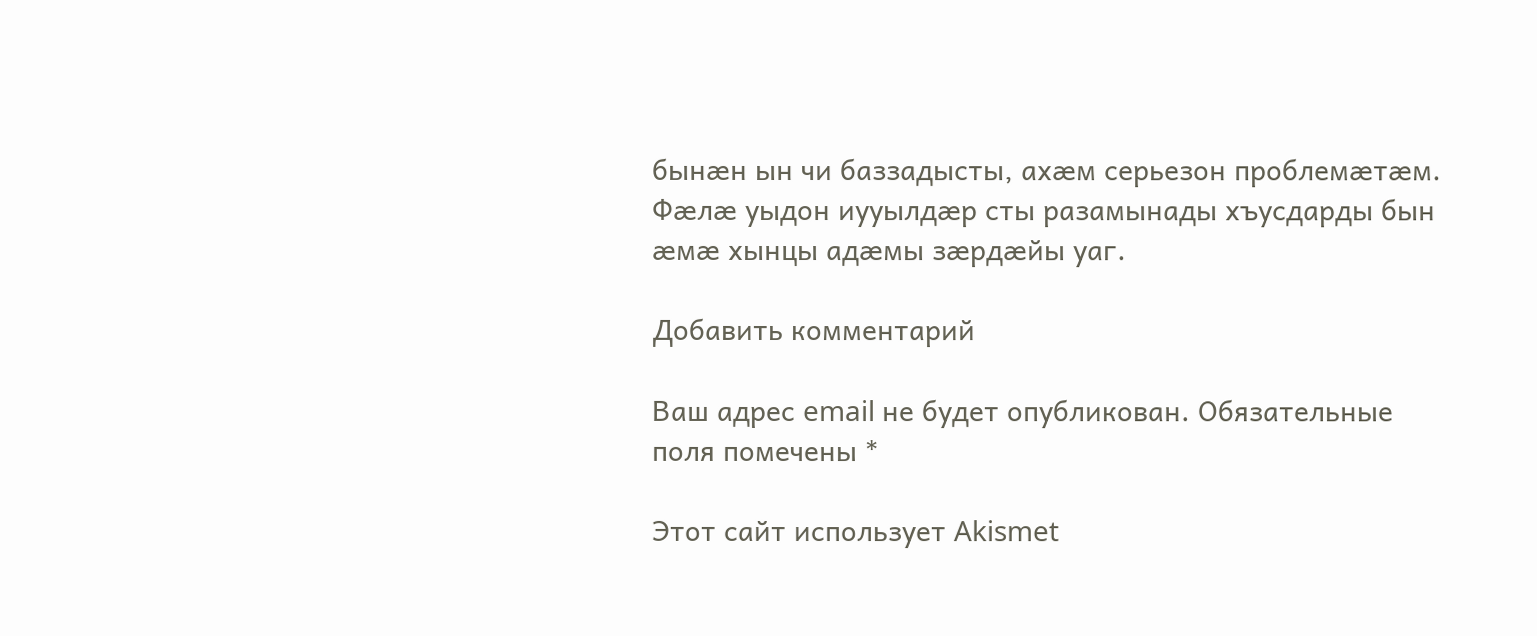бынæн ын чи баззадысты, ахæм серьезон проблемæтæм. Фæлæ уыдон иууылдæр сты разамынады хъусдарды бын æмæ хынцы адæмы зæрдæйы уаг.

Добавить комментарий

Ваш адрес email не будет опубликован. Обязательные поля помечены *

Этот сайт использует Akismet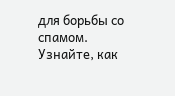для борьбы со спамом. Узнайте, как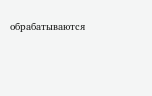обрабатываются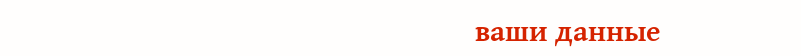ваши данные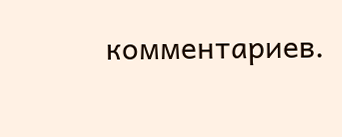комментариев.